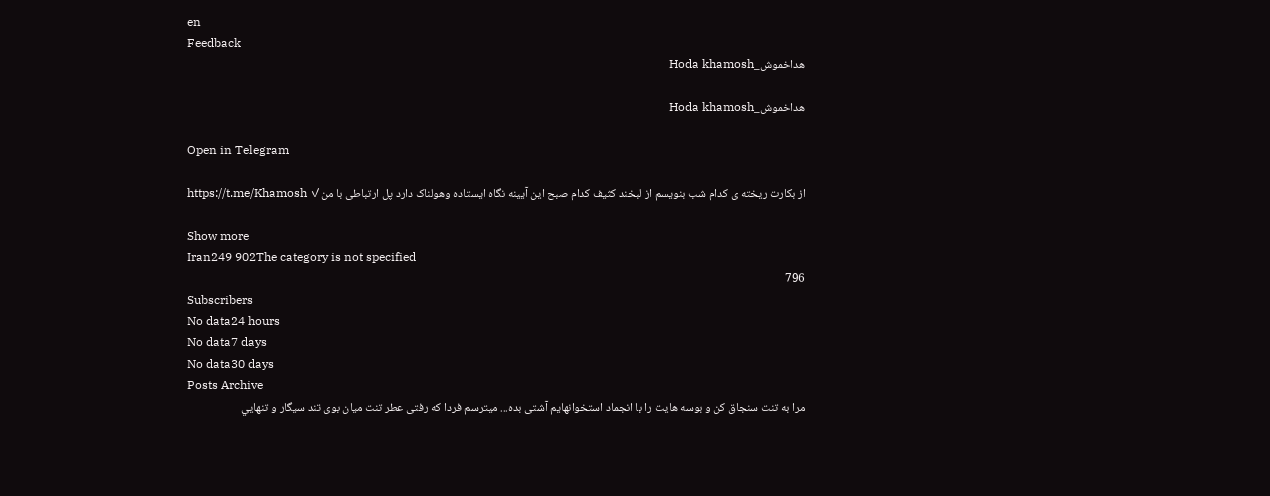en
Feedback
هداخموش_Hoda khamosh

هداخموش_Hoda khamosh

Open in Telegram

از بکارت ریخته ی کدام شب بنویسم از لبخند کثیف کدام صبح این آیینه نگاه ایستاده وهولناک دارد پل ارتباطی با من✓ https://t.me/Khamosh

Show more
Iran249 902The category is not specified
796
Subscribers
No data24 hours
No data7 days
No data30 days
Posts Archive
مرا به تنت سنجاق کن و بوسه هایت را با انجماد استخوانهايم آشتى بده... ميترسم فردا که رفتی عطر تنت ميان بوى تند سيگار و تنهايي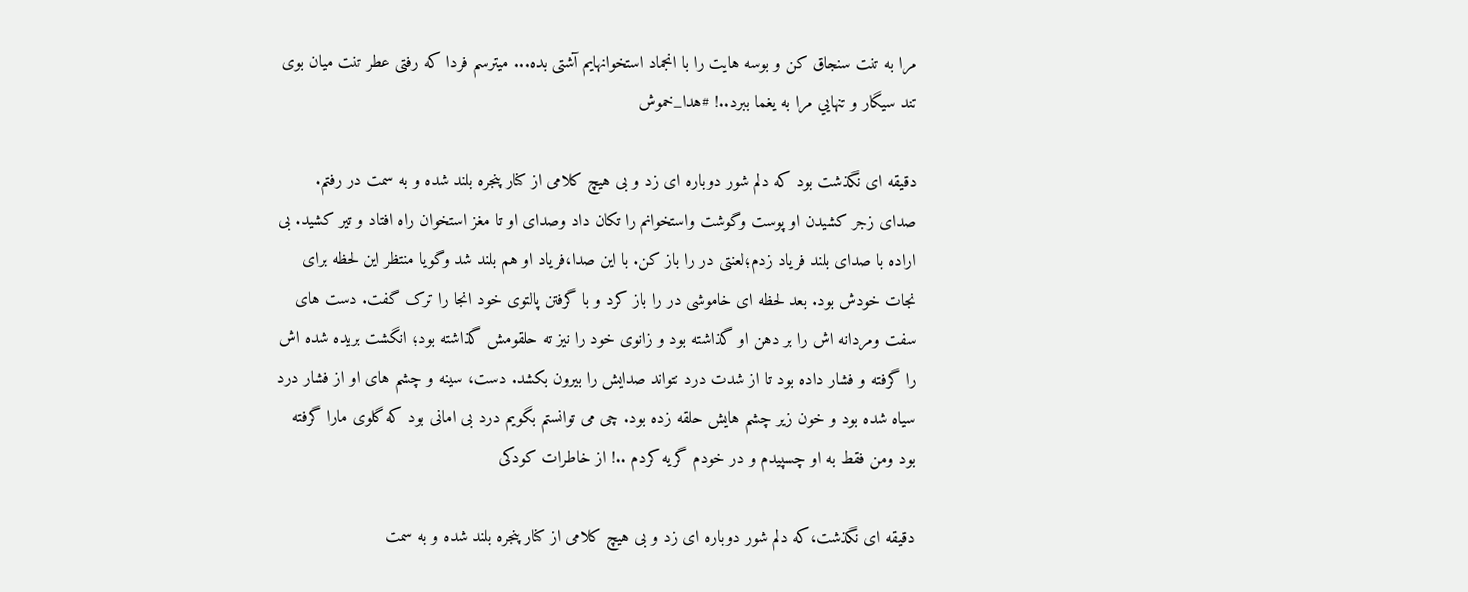مرا به تنت سنجاق کن و بوسه هایت را با انجماد استخوانهايم آشتى بده... ميترسم فردا که رفتی عطر تنت ميان بوى تند سيگار و تنهايي مرا به یغما ببرد..! #هدا_خموش

دقیقه ای نگذشت بود که دلم شور دوباره ای زد و بی هیچ کلامی از کنار پنجره بلند شده و به سمت در رفتم. صدای زجر کشیدن او پوست وگوشت واستخوانم را تکان داد وصدای او تا مغز استخوان راه افتاد و تیر کشید. بی اراده با صدای بلند فریاد زدم؛لعنتی در را باز کن. با این صدا،فریاد او هم بلند شد و‌گویا منتظر این لحظه برای نجات خودش بود. بعد لحظه ای خاموشی در را باز کرد و با گرفتن پالتوی خود انجا را ترک گفت. دست های سفت و‌مردانه اش را بر دهن او گذاشته بود و زانوی خود را نیز ته حلقومش گذاشته بود؛ انگشت بریده شده اش را گرفته و فشار داده بود تا از شدت درد نتواند صدایش را بیرون بکشد. دست، سینه و چشم های او از فشار درد سیاه شده بود و خون زیر چشم هایش حلقه زده بود. چی می توانستم بگویم درد بی امانی بود که گلوی مارا گرفته بود ومن فقط به او چسپیدم و در خودم گریه کردم ..! از خاطرات کودکی

دقیقه ای نگذشت،که دلم شور دوباره ای زد و بی هیچ کلامی از کنار پنجره بلند شده و به سمت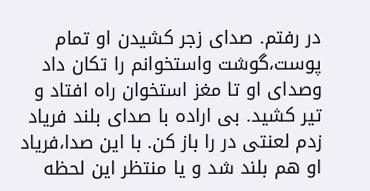در رفتم. صدای زجر کشیدن او تمام پوست،گوشت واستخوانم را تکان داد وصدای او تا مغز استخوان راه افتاد و تیر کشید. بی اراده با صدای بلند فریاد زدم لعنتی در را باز کن. با این صدا،فریاد او هم بلند شد و‌ یا منتظر این لحظه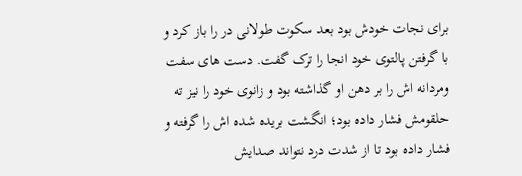برای نجات خودش بود بعد سکوت طولانی در را باز کرد و با گرفتن پالتوی خود انجا را ترک گفت. دست های سفت و‌مردانه اش را بر دهن او گذاشته بود و زانوی خود را نیز ته حلقومش فشار داده بود؛ انگشت بریده شده اش را گرفته و فشار داده بود تا از شدت درد نتواند صدایش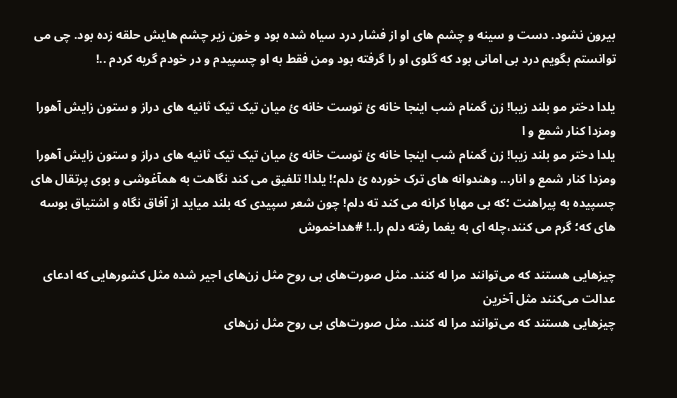بیرون نشود. دست و سینه و چشم های او از فشار درد سیاه شده بود و خون زیر چشم هایش حلقه زده بود. چی می توانستم بگویم درد بی امانی بود که گلوی او را گرفته بود ومن فقط به او چسپیدم و در خودم گریه کردم ..!

یلدا دختر مو بلند زیبا! زن گمنام شب اینجا خانه ئ توست خانه ئ میان تیک تیک ثانیه های دراز و ستون زایش آهورا ومزدا کنار شمع و ا
یلدا دختر مو بلند زیبا! زن گمنام شب اینجا خانه ئ توست خانه ئ میان تیک تیک ثانیه های دراز و ستون زایش آهورا ومزدا کنار شمع و انار... وهندوانه های ترک خورده ئ دلم؛! یلدا! تلفیق می کند نگاهت به همآغوشی و بوی پرتقال های چسپیده به پیراهنت ؛که بی مهابا کرانه می کند ته دلم! چون شعر سپیدی که بلند میاید از آفاق نگاه و اشتیاق بوسه های که؛ گرم می کنند،چله ای به یغما رفته دلم را..! #هداخموش

چیزهایی هستند که می‌توانند مرا له کنند. مثل صورت‌های بی روح مثل زن‌های اجیر شده مثل کشورهایی که ادعای عدالت می‌کنند مثل آخرین
چیزهایی هستند که می‌توانند مرا له کنند. مثل صورت‌های بی روح مثل زن‌های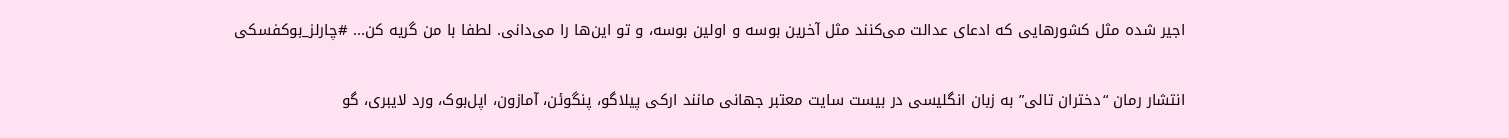اجیر شده مثل کشورهایی که ادعای عدالت می‌کنند مثل آخرین بوسه و اولین بوسه، و تو این‌ها را می‌دانی. لطفا با من گریه کن... #چارلز_بوکفسکی

انتشار رمان “دختران تالی” به زبان انگلیسی در بیست سایت معتبر جهانی مانند ارکی پیلاگو، پنگوئن، آمازون، اپل‌بوک، ورد لایبری، گو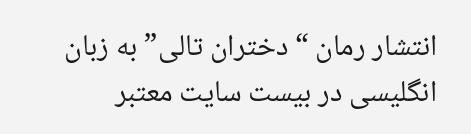انتشار رمان “دختران تالی” به زبان انگلیسی در بیست سایت معتبر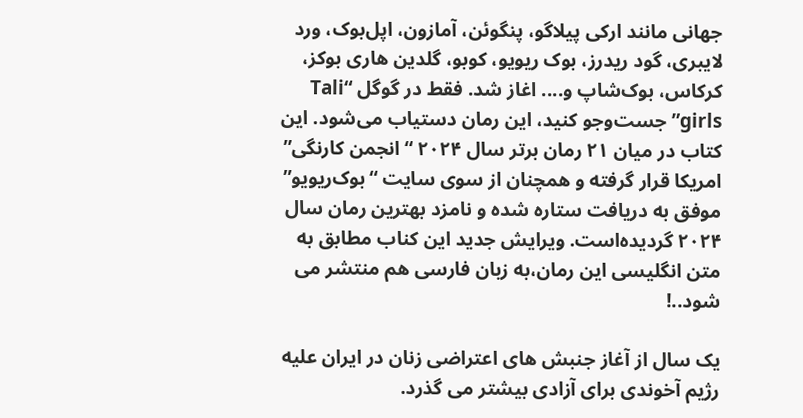جهانی مانند ارکی پیلاگو، پنگوئن، آمازون، اپل‌بوک، ورد لایبری، گود ریدرز، بوک ریویو، کوبو، گلدین هاری بوکز، کرکاس، بوک‌شاپ و.... اغاز شد. فقط در گوگل “Tali girls” جست‌وجو کنید، این رمان دستیاب می‌شود. این کتاب در میان ۲۱ رمان برتر سال ۲۰۲۴ “انجمن کارنگی” امریکا قرار گرفته و همچنان از سوی سایت “بوک‌ریویو” موفق به دریافت ستاره شده و نامزد بهترین رمان سال ۲۰۲۴ گردیده‌است. ویرایش جدید این کناب مطابق به متن انگلیسی این رمان،به زبان فارسی هم منتشر می شود..!

یک سال از آغاز جنبش های اعتراضی زنان در ایران علیه رژیم آخوندی برای آزادی بیشتر می گذرد.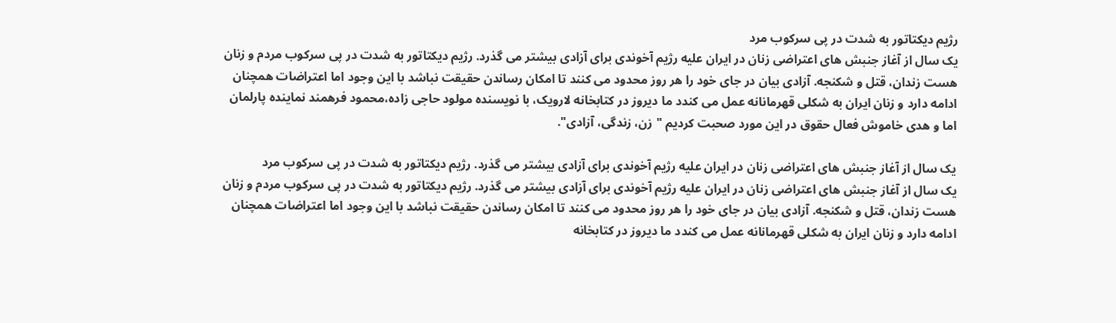رژیم دیکتاتور به شدت در پی سرکوب مرد
یک سال از آغاز جنبش های اعتراضی زنان در ایران علیه رژیم آخوندی برای آزادی بیشتر می گذرد. رژیم دیکتاتور به شدت در پی سرکوب مردم و زنان هست زندان، قتل و شکنجه. آزادی بیان در جای خود را هر روز محدود می کنند تا امکان رساندن حقیقت نباشد با این وجود اما اعتراضات همچنان ادامه دارد و زنان ایران به شکلی قهرمانانه عمل می کندد ما دیروز در کتابخانه لارویک، با نویسنده مولود حاجی زاده،محمود فرهمند نماینده پارلمان اما و هدی خاموش فعال حقوق در این مورد صحبت کردیم "زن، زندگی، آزادی".

یک سال از آغاز جنبش های اعتراضی زنان در ایران علیه رژیم آخوندی برای آزادی بیشتر می گذرد. رژیم دیکتاتور به شدت در پی سرکوب مرد
یک سال از آغاز جنبش های اعتراضی زنان در ایران علیه رژیم آخوندی برای آزادی بیشتر می گذرد. رژیم دیکتاتور به شدت در پی سرکوب مردم و زنان هست زندان، قتل و شکنجه. آزادی بیان در جای خود را هر روز محدود می کنند تا امکان رساندن حقیقت نباشد با این وجود اما اعتراضات همچنان ادامه دارد و زنان ایران به شکلی قهرمانانه عمل می کندد ما دیروز در کتابخانه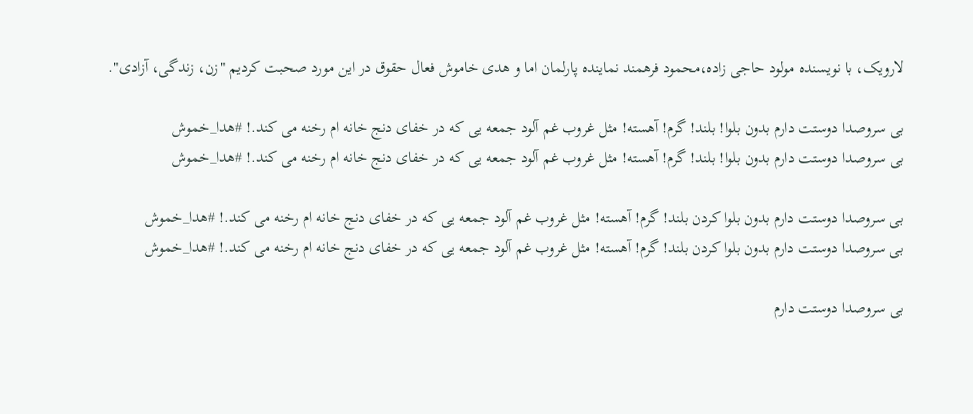لارویک، با نویسنده مولود حاجی زاده،محمود فرهمند نماینده پارلمان اما و هدی خاموش فعال حقوق در این مورد صحبت کردیم "زن، زندگی، آزادی".

بی سروصدا دوستت دارم بدون بلوا! بلند! گرم! آهسته! مثل غروب غم آلود جمعه یی که در خفای دنج خانه ام رخنه می کند.! #هدا_خموش
بی سروصدا دوستت دارم بدون بلوا! بلند! گرم! آهسته! مثل غروب غم آلود جمعه یی که در خفای دنج خانه ام رخنه می کند.! #هدا_خموش

بی سروصدا دوستت دارم بدون بلوا کردن بلند! گرم! آهسته! مثل غروب غم آلود جمعه یی که در خفای دنج خانه ام رخنه می کند.! #هدا_خموش
بی سروصدا دوستت دارم بدون بلوا کردن بلند! گرم! آهسته! مثل غروب غم آلود جمعه یی که در خفای دنج خانه ام رخنه می کند.! #هدا_خموش

بی سروصدا دوستت دارم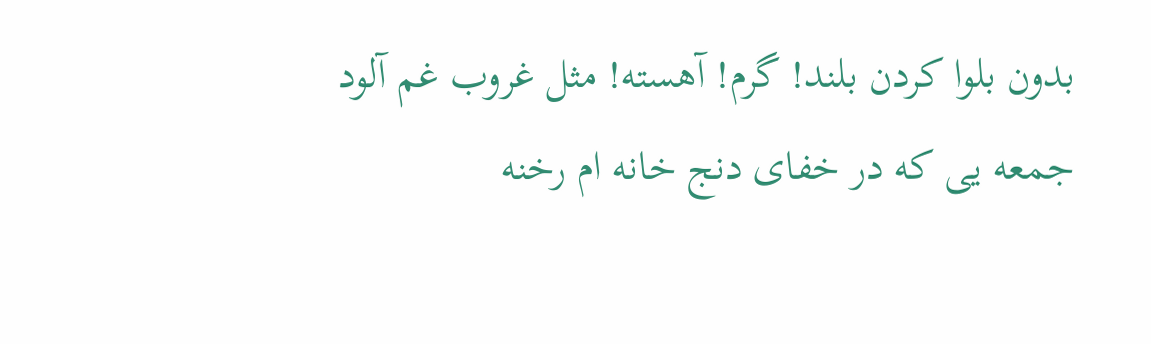بدون بلوا کردن بلند! گرم! آهسته! مثل غروب غم آلود جمعه یی که در خفای دنج خانه ام رخنه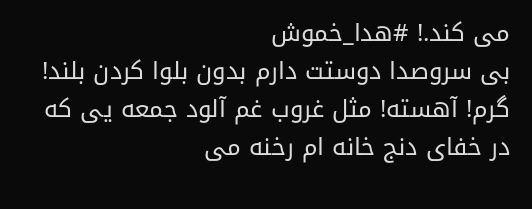می کند.! #هدا_خموش
بی سروصدا دوستت دارم بدون بلوا کردن بلند! گرم! آهسته! مثل غروب غم آلود جمعه یی که در خفای دنج خانه ام رخنه می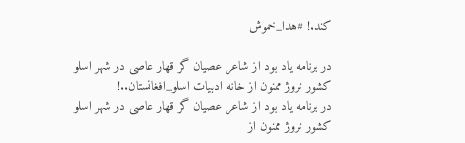کند.! #هدا_خموش

در برنامه یاد بود از شاعر عصیان گر قهار عاصی در شهر اسلو کشور نروژ ممنون از خانه ادبیات اسلو_افغانستان..!
در برنامه یاد بود از شاعر عصیان گر قهار عاصی در شهر اسلو کشور نروژ ممنون از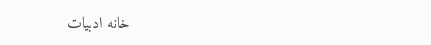خانه ادبیات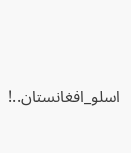اسلو_افغانستان..!